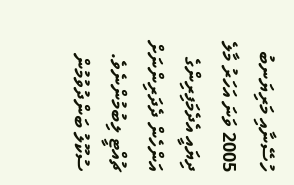ހުސޭނާއި މަރިޔަނބު 2005 ވަނަ އަހަރު މާލެ ދިޔައީ އެދެމަފިރިންގެ އަންހެން ދެދަރިންނަށް ޗުއްޓީ ލިބުމުންނެވެ. ސުކޫލު ބަންދުވުމުން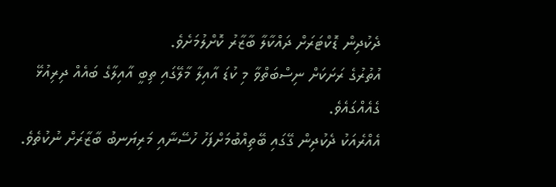ދެކުދިން ޑޮކްޓަރަށް ދައްކާލާ ބާޒާރު ކޮށްލުމަށެވެ.
އުތުރުގެ ރަށަކަށް ނިސްބަތްވާ މި ކުޑަ އާއިލާ މާލޭގައި ތިބީ އާއިލާގެ ބައެއް ދިރިއުޅޭ ގެއެއްގައެވެ.
އެއްރެއަކު ދެކުދިން ގޭގައި ބޭތިއްބުމަށްފަހު ހުސޭނާއި މަރިޔަނބު ބާޒާރަށް ނުކުތެވެ.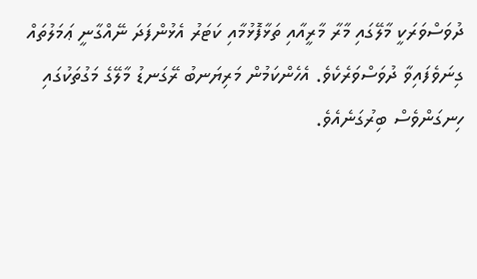ދުވަސްވަރަކީ މާލޭގައި މާރާ މާރީއާއި ތަޅާފޮޅުމާއި ކަޓަރު އެޅުންފަދަ ނޭއްގާނީ ޢަމަލުތައް ގިނަވެފައިވާ ދުވަސްވަރެކެވެ. އެހެންކަމުން މަރިޔަނބު ރޭގަނޑު މާލޭގެ މަގުތަކުގައި ހިނގަންވެސް ބިރުގަނެއެވެ.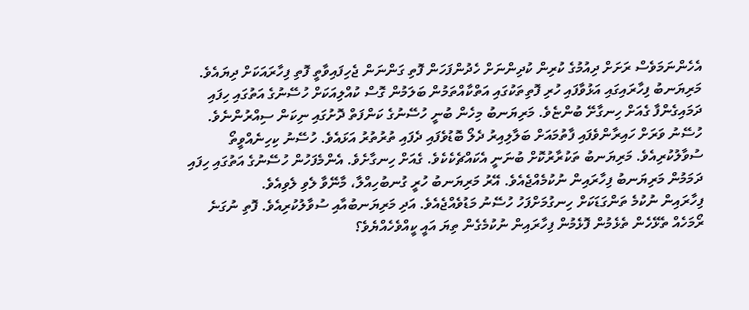އެހެންނަމަވެސް ރަށަށް ދިއުމުގެ ކުރިން ކުދިންނަށް ހެދުންފަހަން ފޮތި ގަންނަން ޖެހިފައިވާތީ ފޮތި ފިހާރައަކަށް ދިޔައެވެ. މަރިޔަނބު ފިހާރައިގައި އަޅުވާފައި ހުރި ފޮތިތަކުގައި އަތްކާއްތަމުން ބަލަމުން ގޮސް ކުއްލިއަކަށް ހުސޭނުގެ އަތުގައި ހިފައި ދަމައިގެންފާ ގެއަށް ހިނގާށޭ ބުންޏެވެ. މަރިޔަނބު މިހެން ބުނީ ހުސޭނުގެ ކަންފަތް ދޮށުގައި ނިކަން ސިއްރުންނެވެ. ހުސޭނު ވަރަށް ހައިރާންވެފައި ފާތުމައަށް ބަލާލިއިރު ދެލޯ ބޮޑުވެފައި ދެފައި ތުރުތުރު އަޅައެވެ. ހުސޭނު ކިހިނެއްވީތޯ ސުވާލުކުރިއެވެ. މަރިޔަނބު ތަކުރާރުކޮށް ބުނަނީ އެކައްޗެކެކެވެ. ގެއަށް ހިނގާށެވެ. އެންމެފަހުން ހުސޭނުގެ އަތުގައި ހިފައި ދަމަމުން މަރިޔަނބު ފިހާރައިން ނުކުމެއްޖެއެވެ. އޭރު މަރިޔަނބު ހުރީ ގުނބުހިއްލާ، މާނޭވާ ލެވި ލެވިއެވެ.
ފިހާރައިން ނުކުމެ ތަންގަޑަކަށް ހިނގުމަށްފަހު ހުސޭނު މަޑުވެއްޖެއެވެ. އަދި މަރިޔަނބުއާއި ސުވާލުކުރިއެވެ. ފޮތި ނުގަނެ ރޯމަހެއް ތެޅޭހެން ތެޅެމުން ފޮޅެމުން ފިހާރައިން ނުކުމެގެން ތިޔަ އައީ ކީއްވެހެއްޔެވެ؟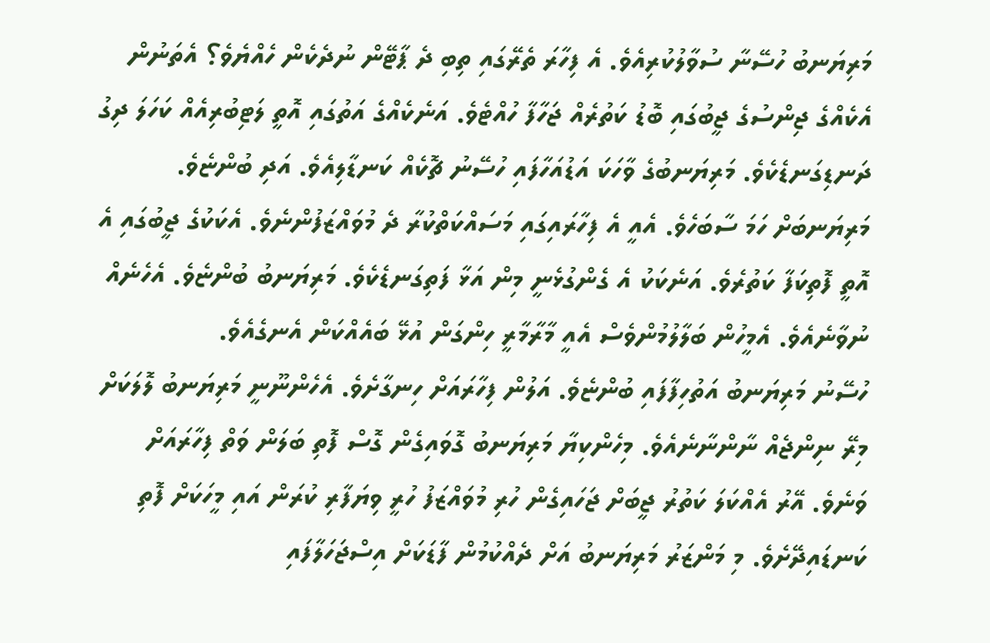މަރިޔަނބު ހުސޭނާ ސުވާލުކުރިއެވެ. އެ ފިހާރަ ތެރޭގައި ތިބި ދެ ޕާޓޭން ނުދެކެން ހެއްޔެވެ؟ އެތަނުން އެކެއްގެ ޖިންސުގެ ޖީބުގައި ބޮޑު ކަތުރެއް ޖަހާފާ ހުއްޓެވެ. އަނެކެއްގެ އަތުގައި އޮތީ ލަޓިބުރިއެއް ކަހަލަ ދިގު ދަނޑިގަނޑެކެވެ. މަރިޔަނބުގެ ވާހަކަ އަޑުއަހާފައި ހުސޭނު ޗޮކެއް ކަނޑާލިއެވެ. އަދި ބުންޏެވެ. މަރިޔަނބަށް ހަމަ ސާބަހެވެ. އެއީ އެ ފިހާރައިގައި މަސައްކަތްކުރާ ދެ މުވައްޒަފުންނެވެ. އެކަކުގެ ޖީބުގައި އެ އޮތީ ފޮތިކަފާ ކަތުރެވެ. އަނެކަކު އެ ގެންގުޅެނީ މިން އަޅާ ފަތިގަނޑެކެވެ. މަރިޔަނބު ބުންޏެވެ. އެހެނެއް ނުވާނެއެވެ. އެމީހުން ބަލާލުމުންވެސް އެއީ މާރާމާރީ ހިންގަން އުޅޭ ބައެއްކަން އެނގެއެވެ.
ހުސޭނު މަރިޔަނބު އަތުހިފާފައި ބުންޏެވެ. އަލުން ފިހާރައަށް ހިނގާށެވެ. އެހެންނޫނީ މަރިޔަނބު ލޮލަކަށް މިރޭ ނިންޖެއް ނާންނާނެއެވެ. މިހެންކިޔާ މަރިޔަނބު ގޮވައިގެން ގޮސް ފޮތި ބަލަން ވަތް ފިހާރައަށް ވަނެވެ. އޭރު އެއްކަލަ ކަތުރު ޖީބަށް ޖަހައިގެން ހުރި މުވައްޒަފު ހުރީ ވިޔަފާރި ކުރަން އައި މީހަކަށް ފޮތި ކަނޑައިދޭށެވެ. މި މަންޒަރު މަރިޔަނބު އަށް ދެއްކުމުން ފާޑަކަށް އިސްޖަހަލާފައި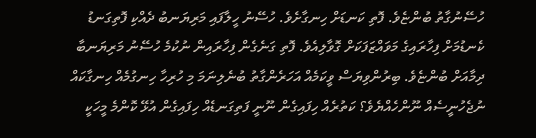ހުސޭނުގާތު ބުންޏެވެ. ފޮތި ކަނޑަށް ހިނގާށެވެ. ހުސޭނު ހީލާފައި މަރިޔަނބު ދެއްކި ފޮތިގަނޑު ކެނޑުމަށް ފިހާރައިގެ މަވައްޒަފަކަށް ގޮވާލިއެވެ. ފޮތި ގަނެގެން ފިހާރައިން ނުކުމެ ހުސޭނު މަރިޔަނބާ ދިމާއަށް ބުންޏެވެ. ބިރުންވިޔަސް ވީކަމެއް އަހަރެންގާތު ބުނެލިނަމަ މި ހުރިހާ ހިނގުމެއް ހިނގާކައް ނުޖެހުނީސެއް ނޫންހެއްޔެވެ؟ ކަތުރެއް ހިފައިގެން ނޫނީ ފަތިގަނޑެއް ހިފައިގެން އުޅޭ ކޮންމެ މީހަކީ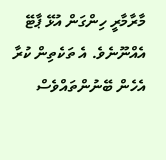މާރާމާރީ ހިންގަން އުޅޭ ޕާޓޭ އެއްނޫނެވެ. އެ ތަކެތިން ކުރާ އެހެން ބޭނުންތައްވެސް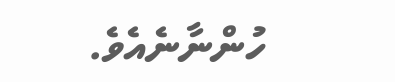ހުންނާނެއެވެ.